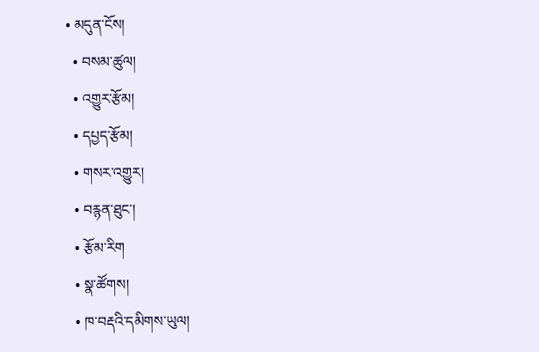• མདུན་ངོས།
  • བསམ་ཚུལ།
  • འགྱུར་རྩོམ།
  • དཔྱད་རྩོམ།
  • གསར་འགྱུར།
  • བརྙན་ཐུང་།
  • རྩོམ་རིག
  • སྣ་ཚོགས།
  • ཁ་བརྡའི་དམིགས་ཡུལ།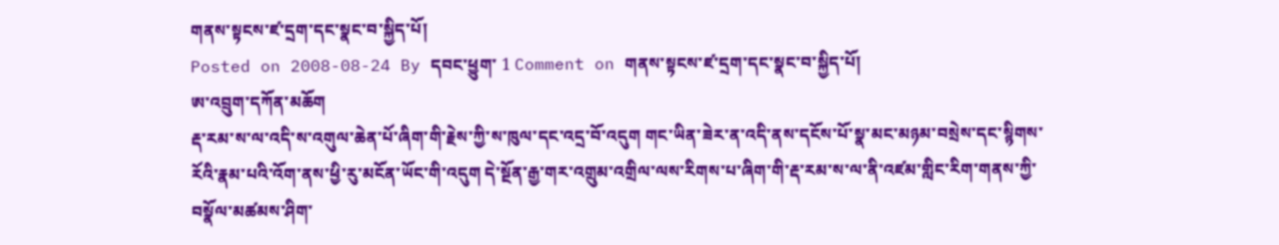གནས་སྟངས་ཛ་དྲག་དང་སྣང་བ་སྐྱིད་པོ།
Posted on 2008-08-24 By དབང་ཕྱུག་ 1 Comment on གནས་སྟངས་ཛ་དྲག་དང་སྣང་བ་སྐྱིད་པོ།
ཨ་འབྲུག་དཀོན་མཆོག
རྡ་རམ་ས་ལ་འདི་ས་འགུལ་ཆེན་པོ་ཞིག་གི་རྗེས་ཀྱི་ས་ཁུལ་དང་འདྲ་བོ་འདུག གང་ཡིན་ཟེར་ན་འདི་ནས་དངོས་པོ་སྣ་མང་མཉམ་བསྲེས་དང་སྙིགས་རོའི་རྣམ་པའི་འོག་ནས་ཕྱི་རུ་མངོན་ཡོང་གི་འདུག དེ་སྔོན་རྒྱ་གར་འགྲུམ་འགྲིལ་ལས་རིགས་པ་ཞིག་གི་རྡ་རམ་ས་ལ་ནི་འཛམ་གླིང་རིག་གནས་ཀྱི་བསྣོལ་མཚམས་ཤིག་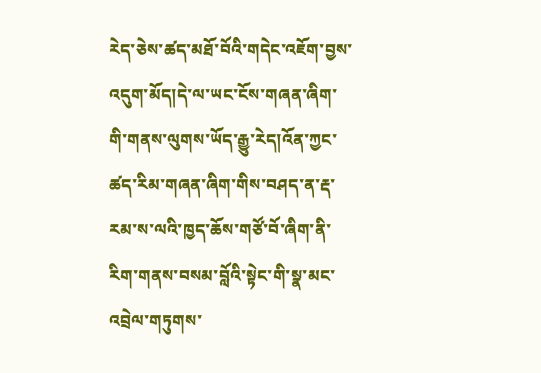རེད་ཅེས་ཚད་མཐོ་བོའི་གདེང་འཇོག་བྱས་འདུག་མོད།དེ་ལ་ཡང་ངོས་གཞན་ཞིག་གི་གནས་ལུགས་ཡོད་རྒྱུ་རེད།འོན་ཀྱང་ཚད་རིམ་གཞན་ཞིག་གིས་བཤད་ན་རྡ་རམ་ས་ལའི་ཁྱད་ཆོས་གཙོ་བོ་ཞིག་ནི་རིག་གནས་བསམ་བློའི་སྟེང་གི་སྣ་མང་འབྲེལ་གཏུགས་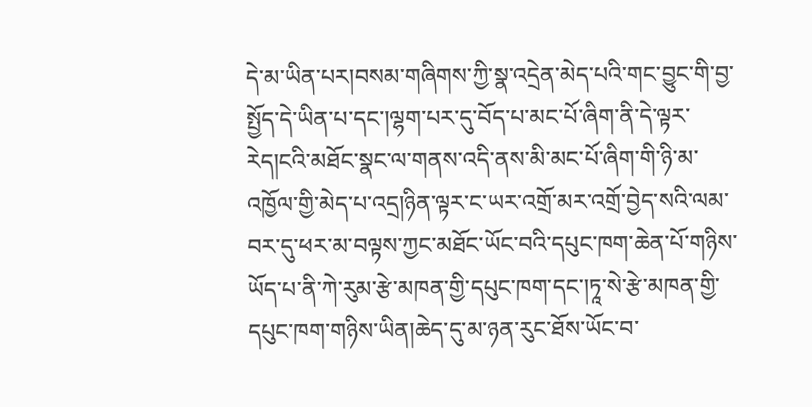དེ་མ་ཡིན་པར།བསམ་གཞིགས་ཀྱི་སྣ་འདྲེན་མེད་པའི་གང་བྱུང་གི་བྱ་སྤྱོད་དེ་ཡིན་པ་དང་།ལྷག་པར་དུ་བོད་པ་མང་པོ་ཞིག་ནི་དེ་ལྟར་རེད།ངའི་མཐོང་སྣང་ལ་གནས་འདི་ནས་མི་མང་པོ་ཞིག་གི་ཉི་མ་འཁྱོལ་གྱི་མེད་པ་འདྲ།ཉིན་ལྟར་ང་ཡར་འགྲོ་མར་འགྲོ་བྱེད་སའི་ལམ་བར་དུ་ཕར་མ་བལྟས་ཀྱང་མཐོང་ཡོང་བའི་དཔུང་ཁག་ཆེན་པོ་གཉིས་ཡོད་པ་ནི་ཀེ་རུམ་རྩེ་མཁན་གྱི་དཔུང་ཁག་དང་།ཏཱ་སེ་རྩེ་མཁན་གྱི་དཔུང་ཁག་གཉིས་ཡིན།ཆེད་དུ་མ་ཉན་རུང་ཐོས་ཡོང་བ་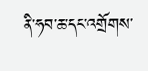ནི་ཧབ་ཆ་དང་འགྲོགས་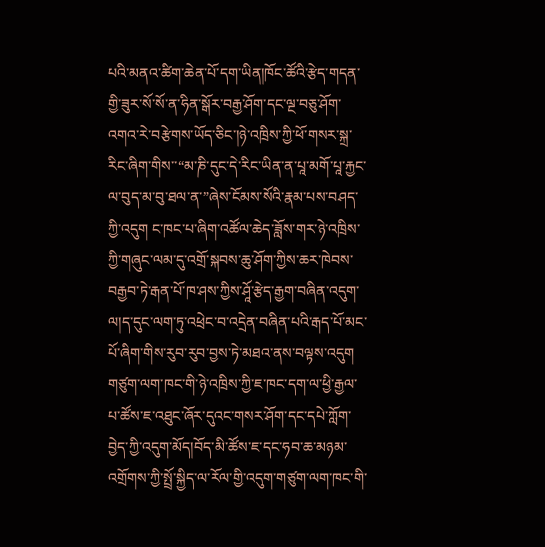པའི་མནའ་ཚིག་ཆེན་པོ་དག་ཡིན།ཁོང་ཚོའི་རྩེད་གདན་གྱི་ཟུར་སོ་སོ་ན་ཧིན་སྒོར་བརྒྱ་ཤོག་དང་ལྔ་བཅུ་ཤོག་འགའ་རེ་བརྩེགས་ཡོད་ཅིང་།ཉེ་འཁྲིས་ཀྱི་ཕོ་གསར་སྐྲ་རིང་ཞིག་གིས་་“མ་ཎི་དུང་དེ་རིང་ཡིན་ན་པཱ་མགོ་པཱ་རྐྱང་ལ་བུད་མ་བུ་ཐལ་ན་”ཞེས་ངོམས་སོའི་རྣམ་པས་བཤད་ཀྱི་འདུག ང་ཁང་པ་ཞིག་འཚོལ་ཆེད་ཟློས་གར་ཉེ་འཁྲིས་ཀྱི་གཞུང་ལམ་དུ་འགྲོ་སྐབས་ཆུ་ཤོག་ཀྱིས་ཆར་ཁེབས་བརྒྱབ་ཏེ་རྒན་པོ་ཁ་ཤས་ཀྱིས་ཤཱོ་རྩེད་རྒྱག་བཞིན་འདུག་ལ།ད་དུང་ལག་ཏུ་འཕྲེང་བ་འདྲེན་བཞིན་པའི་རྒད་པོ་མང་པོ་ཞིག་གིས་རུབ་རུབ་བྱས་ཏེ་མཐའ་ནས་བལྟས་འདུག གཙུག་ལག་ཁང་གི་ཉེ་འཁྲིས་ཀྱི་ཇ་ཁང་དག་ལ་ཕྱི་རྒྱལ་པ་ཚོས་ཇ་འཐུང་ཞོར་དུའང་གསར་ཤོག་དང་དཔེ་ཀློག་བྱེད་ཀྱི་འདུག་མོད།བོད་མི་ཚོས་ཇ་དང་ཧབ་ཆ་མཉམ་འགྲོགས་ཀྱི་སྤྲོ་སྐྱིད་ལ་རོལ་གྱི་འདུག་གཙུག་ལག་ཁང་གི་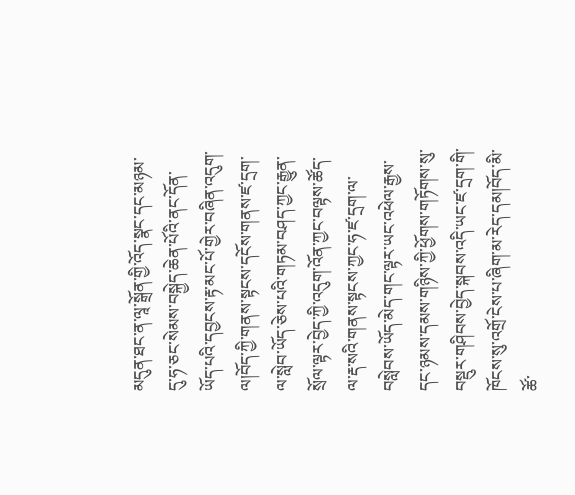མདུན་ཐང་ན་ལཱ་སྒྲོན་གྱི་འོད་སྣང་དང་མཉམ་དུ་ཧ་ཅང་སེམས་བསྐྱེད་ཆེན་པོའི་ནང་དོན་ཡོད་པའི་དབྱངས་རྟ་མང་པོ་གྱེར་བཞིན་འདུག་ལ།བོད་ཀྱི་གནས་སྟངས་དངོས་གནས་ཛ་དྲག་ལ་སླེབ་ཡོད་ཅེས་པའི་གཏམ་བཤད་ཀྱང་རྒྱུན་སྲོལ་ལྟར་བྱེད་ཀྱི་འདུག་འོན་ཀྱང་བལྟས་ཚོད་ལ་རྡ་སའི་གནས་སྟངས་ཀྱང་ཧ་ཛ་དྲག་ལ་བསླེབས་ཡོད་མེད་གང་ལྟར་ཡང་འཕེལ་རྒྱས་དང་ཉམས་དམས་གཉིས་ཀྱི་ཕྱོགས་གཏོགས་སུ་བསྡུར་གཤིབས་བྱེད་སྐབས་འདི་ཡང་ཛ་དྲག་གི་ཁོངས་སུ་འགྲོ་ངེས་པ་ཞིག་མ་རེད་དམ།བོད་མི་ཚོ་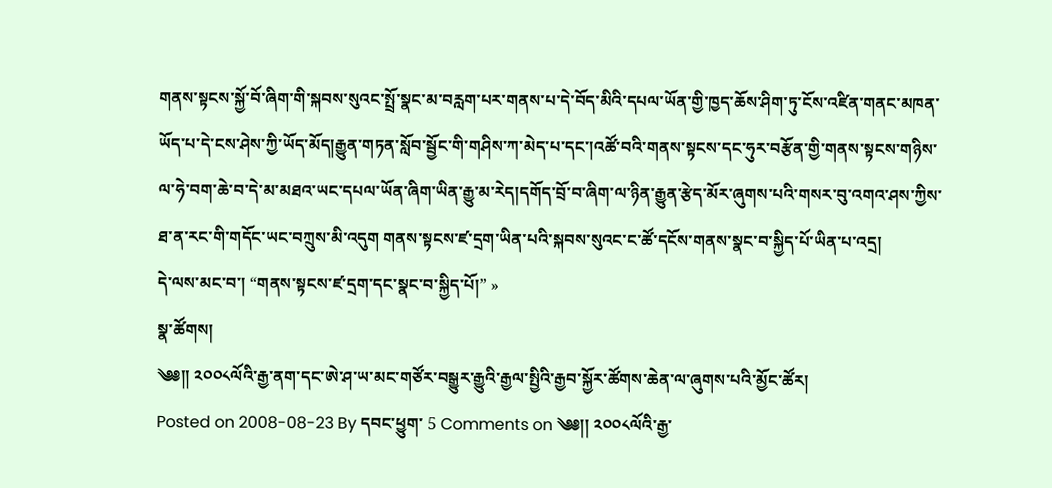གནས་སྟངས་སྐྱོ་བོ་ཞིག་གི་སྐབས་སུའང་སྤྲོ་སྣང་མ་བརླག་པར་གནས་པ་དེ་བོད་མིའི་དཔལ་ཡོན་གྱི་ཁྱད་ཆོས་ཤིག་ཏུ་ངོས་འཛིན་གནང་མཁན་ཡོད་པ་དེ་ངས་ཤེས་ཀྱི་ཡོད་མོད།རྒྱུན་གཏན་སློབ་སྦྱོང་གི་གཤིས་ཀ་མེད་པ་དང་།འཚོ་བའི་གནས་སྟངས་དང་ཧུར་བརྩོན་གྱི་གནས་སྟངས་གཉིས་ལ་ཧེ་བག་ཆེ་བ་དེ་མ་མཐའ་ཡང་དཔལ་ཡོན་ཞིག་ཡིན་རྒྱུ་མ་རེད།དགོད་བྲོ་བ་ཞིག་ལ་ཉིན་རྒྱུན་རྩེད་མོར་ཞུགས་པའི་གསར་བུ་འགའ་ཤས་ཀྱིས་ཐ་ན་རང་གི་གདོང་ཡང་བཀྲུས་མི་འདུག གནས་སྟངས་ཛ་དྲག་ཡིན་པའི་སྐབས་སུའང་ང་ཚོ་དངོས་གནས་སྣང་བ་སྐྱིད་པོ་ཡིན་པ་འདྲ།
དེ་ལས་མང་བ་། “གནས་སྟངས་ཛ་དྲག་དང་སྣང་བ་སྐྱིད་པོ།” »
སྣ་ཚོགས།
༄༅།། ༢༠༠༨ལོའི་རྒྱ་ནག་དང་ཨེ་ཤ་ཡ་མང་གཙོར་བསྒྱུར་རྒྱུའི་རྒྱལ་སྤྱིའི་རྒྱབ་སྐྱོར་ཚོགས་ཆེན་ལ་ཞུགས་པའི་མྱོང་ཚོར།
Posted on 2008-08-23 By དབང་ཕྱུག་ 5 Comments on ༄༅།། ༢༠༠༨ལོའི་རྒྱ་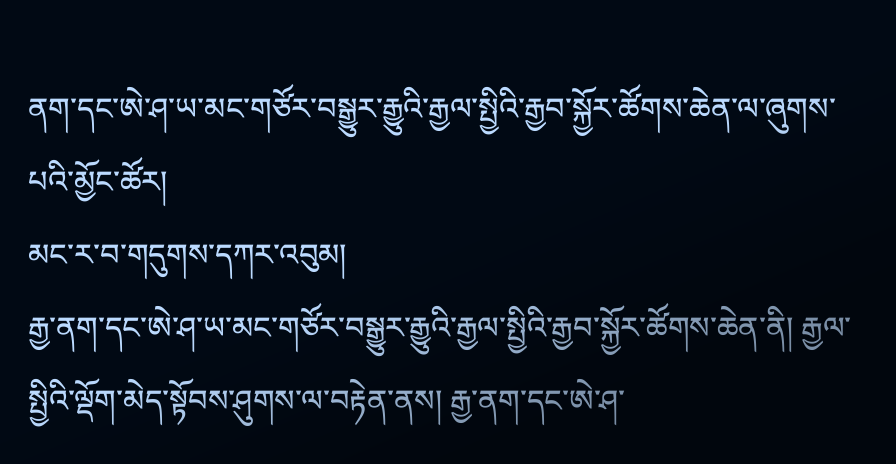ནག་དང་ཨེ་ཤ་ཡ་མང་གཙོར་བསྒྱུར་རྒྱུའི་རྒྱལ་སྤྱིའི་རྒྱབ་སྐྱོར་ཚོགས་ཆེན་ལ་ཞུགས་པའི་མྱོང་ཚོར།
མང་ར་བ་གདུགས་དཀར་འབུམ།
རྒྱ་ནག་དང་ཨེ་ཤ་ཡ་མང་གཙོར་བསྒྱུར་རྒྱུའི་རྒྱལ་སྤྱིའི་རྒྱབ་སྐྱོར་ཚོགས་ཆེན་ནི། རྒྱལ་སྤྱིའི་ལྡོག་མེད་སྟོབས་ཤུགས་ལ་བརྟེན་ནས། རྒྱ་ནག་དང་ཨེ་ཤ་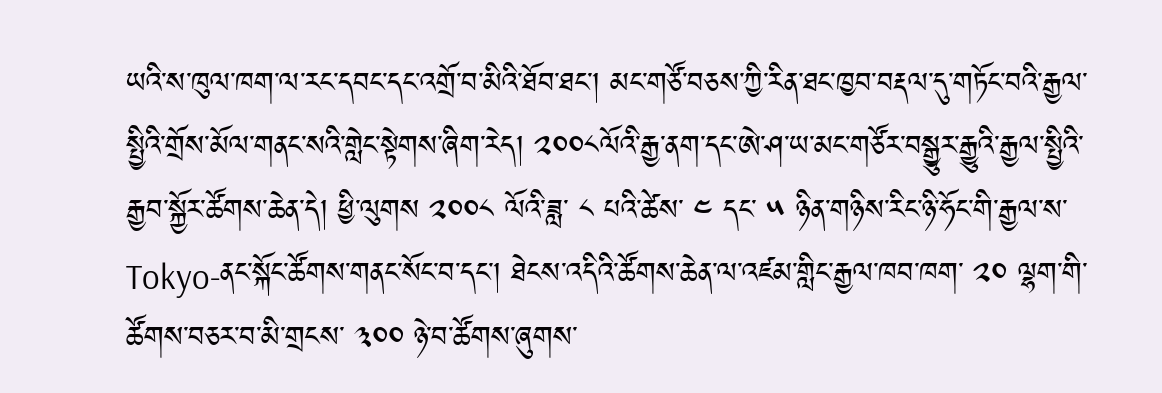ཡའི་ས་ཁུལ་ཁག་ལ་རང་དབང་དང་འགྲོ་བ་མིའི་ཐོབ་ཐང་། མང་གཙོ་བཅས་ཀྱི་རིན་ཐང་ཁྱབ་བརྡལ་དུ་གཏོང་བའི་རྒྱལ་སྤྱིའི་གྲོས་མོལ་གནང་སའི་གླེང་སྟེགས་ཞིག་རེད། ༢༠༠༨ལོའི་རྒྱ་ནག་དང་ཨེ་ཤ་ཡ་མང་གཙོར་བསྒྱུར་རྒྱུའི་རྒྱལ་སྤྱིའི་རྒྱབ་སྐྱོར་ཚོགས་ཆེན་དེ། ཕྱི་ལུགས ༢༠༠༨ ལོའི་ཟླ་ ༨ པའི་ཚེས་ ༤ དང་ ༥ ཉིན་གཉིས་རིང་ཉི་ཧོང་གི་རྒྱལ་ས་Tokyo-ནང་སྐོང་ཚོགས་གནང་སོང་བ་དང་། ཐེངས་འདིའི་ཚོགས་ཆེན་ལ་འཛམ་གླིང་རྒྱལ་ཁབ་ཁག་ ༢༠ ལྷག་གི་ཚོགས་བཅར་བ་མི་གྲངས་ ༣༠༠ ཉེ་བ་ཚོགས་ཞུགས་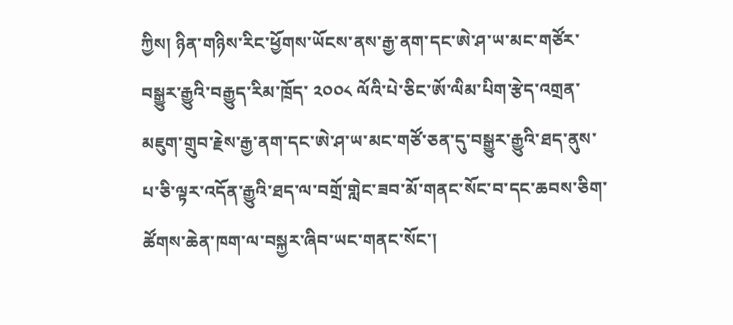ཀྱིས། ཉིན་གཉིས་རིང་ཕྱོགས་ཡོངས་ནས་རྒྱ་ནག་དང་ཨེ་ཤ་ཡ་མང་གཙོར་བསྒྱུར་རྒྱུའི་བརྒྱུད་རིམ་ཁྲོད་ ༢༠༠༨ ལོའི་པེ་ཅིང་ཨོ་ལིམ་པིག་རྩེད་འགྲན་མཇུག་གྲུབ་རྗེས་རྒྱ་ནག་དང་ཨེ་ཤ་ཡ་མང་གཙོ་ཅན་དུ་བསྒྱུར་རྒྱུའི་ཐད་ནུས་པ་ཅི་ལྟར་འདོན་རྒྱུའི་ཐད་ལ་བགྲོ་གླེང་ཟབ་མོ་གནང་སོང་བ་དང་ཆབས་ཅིག་ཚོགས་ཆེན་ཁག་ལ་བསྐྱར་ཞིབ་ཡང་གནང་སོང་།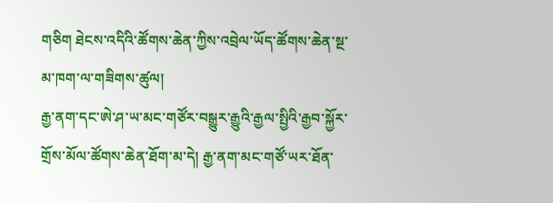གཅིག ཐེངས་འདིའི་ཚོགས་ཆེན་ཀྱིས་འབྲེལ་ཡོད་ཚོགས་ཆེན་སྔ་མ་ཁག་ལ་གཟིགས་ཚུལ།
རྒྱ་ནག་དང་ཨེ་ཤ་ཡ་མང་གཙོར་བསྒྱུར་རྒྱུའི་རྒྱལ་སྤྱིའི་རྒྱབ་སྐྱོར་གྲོས་མོལ་ཚོགས་ཆེན་ཐོག་མ་དེ། རྒྱ་ནག་མང་གཙོ་ཡར་ཐོན་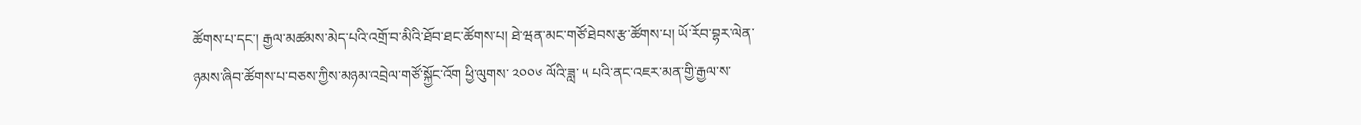ཚོགས་པ་དང་། རྒྱལ་མཚམས་མེད་པའི་འགྲོ་བ་མིའི་ཐོབ་ཐང་ཚོགས་པ། ཐེ་ཝན་མང་གཙོ་ཐེབས་རྩ་ཚོགས་པ། ཡོ་རོབ་བྷར་ལེན་ཉམས་ཞིབ་ཚོགས་པ་བཅས་ཀྱིས་མཉམ་འབྲེལ་གཙོ་སྐྱོང་འོག ཕྱི་ལུགས་ ༢༠༠༦ ལོའི་ཟླ་ ༥ པའི་ནང་འཇར་མན་གྱི་རྒྱལ་ས་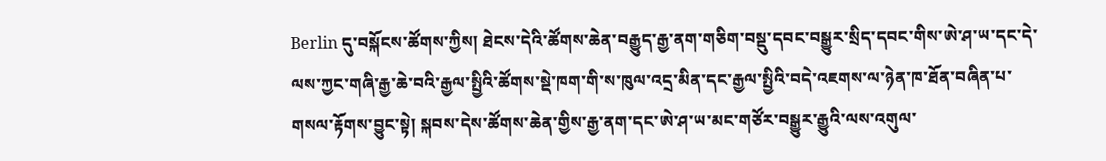Berlin དུ་བསྐོངས་ཚོགས་ཀྱིས། ཐེངས་དེའི་ཚོགས་ཆེན་བརྒྱུད་རྒྱ་ནག་གཅིག་བསྡུ་དབང་བསྒྱུར་སྲིད་དབང་གིས་ཨེ་ཤ་ཡ་དང་དེ་ལས་ཀྱང་གཞི་རྒྱ་ཆེ་བའི་རྒྱལ་སྤྱིའི་ཚོགས་སྡེ་ཁག་གི་ས་ཁུལ་འདྲ་མིན་དང་རྒྱལ་སྤྱིའི་བདེ་འཇགས་ལ་ཉེན་ཁ་ཐོན་བཞིན་པ་གསལ་རྟོགས་བྱུང་སྟེ། སྐབས་དེས་ཚོགས་ཆེན་གྱིས་རྒྱ་ནག་དང་ཨེ་ཤ་ཡ་མང་གཙོར་བསྒྱུར་རྒྱུའི་ལས་འགུལ་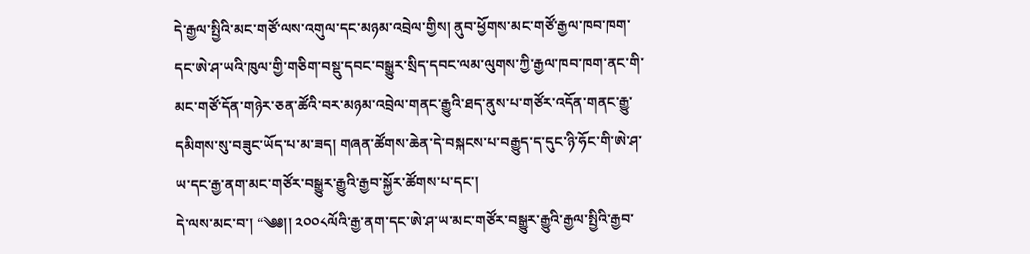དེ་རྒྱལ་སྤྱིའི་མང་གཙོ་ལས་འགུལ་དང་མཉམ་འབྲེལ་གྱིས། ནུབ་ཕྱོགས་མང་གཙོ་རྒྱལ་ཁབ་ཁག་དང་ཨེ་ཤ་ཡའི་ཁུལ་གྱི་གཅིག་བསྡུ་དབང་བསྒྱུར་སྲིད་དབང་ལམ་ལུགས་ཀྱི་རྒྱལ་ཁབ་ཁག་ནང་གི་མང་གཙོ་དོན་གཉེར་ཅན་ཚོའི་བར་མཉམ་འབྲེལ་གནང་རྒྱུའི་ཐད་ནུས་པ་གཙོར་འདོན་གནང་རྒྱུ་དམིགས་སུ་བཟུང་ཡོད་པ་མ་ཟད། གཞན་ཚོགས་ཆེན་དེ་བསྐངས་པ་བརྒྱུད་ད་དུང་ཉི་ཧོང་གི་ཨེ་ཤ་ཡ་དང་རྒྱ་ནག་མང་གཙོར་བསྒྱུར་རྒྱུའི་རྒྱབ་སྐྱོར་ཚོགས་པ་དང་།
དེ་ལས་མང་བ་། “༄༅།། ༢༠༠༨ལོའི་རྒྱ་ནག་དང་ཨེ་ཤ་ཡ་མང་གཙོར་བསྒྱུར་རྒྱུའི་རྒྱལ་སྤྱིའི་རྒྱབ་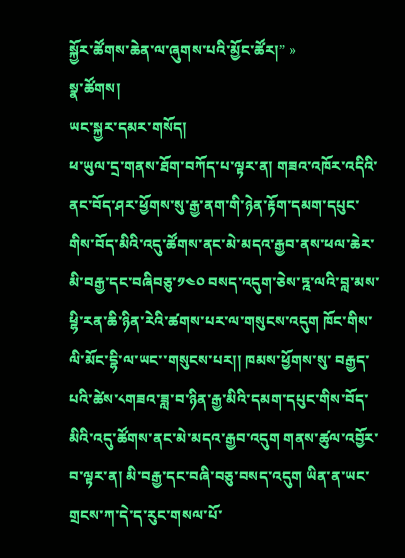སྐྱོར་ཚོགས་ཆེན་ལ་ཞུགས་པའི་མྱོང་ཚོར།” »
སྣ་ཚོགས།
ཡང་སྐྱར་དམར་གསོད།
ཕ་ཡུལ་དྲ་གནས་ཐོག་བཀོད་པ་ལྟར་ན། གཟའ་འཁོར་འདིའི་ནང་བོད་ཤར་ཕྱོགས་སུ་རྒྱ་ནག་གི་ཉེན་རྟོག་དམག་དཔུང་གིས་བོད་མིའི་འདུ་ཚོགས་ནང་མེ་མདའ་རྒྱབ་ནས་ཕལ་ཆེར་མི་བརྒྱ་དང་བཞིབཅུ་༡༤༠ བསད་འདུག་ཅེས་ཏྰ་ལའི་བླ་མས་ཕྷི་རན་ཆི་ཉིན་རེའི་ཚགས་པར་ལ་གསུངས་འདུག ཁོང་གིས་ལི་མོང་དྷི་ལ་ཡང་་གསུངས་པར།། ཁམས་ཕྱོགས་སུ་ བརྒྱད་པའི་ཚེས་༨གཟའ་ཟླ་བ་ཉིན་རྒྱ་མིའི་དམག་དཔུང་གིས་བོད་མིའི་འདུ་ཚོགས་ནང་མེ་མདའ་རྒྱབ་འདུག གནས་ཚུལ་འབྱོར་བ་ལྟར་ན། མི་བརྒྱ་དང་བཞི་བཅུ་བསད་འདུག ཡིན་ན་ཡང་གྲངས་ཀ་དེ་ད་རུང་གསལ་པོ་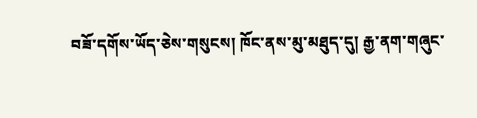བཟོ་དགོས་ཡོད་ཅེས་གསུངས། ཁོང་ནས་མུ་མཐུད་དུ། རྒྱ་ནག་གཞུང་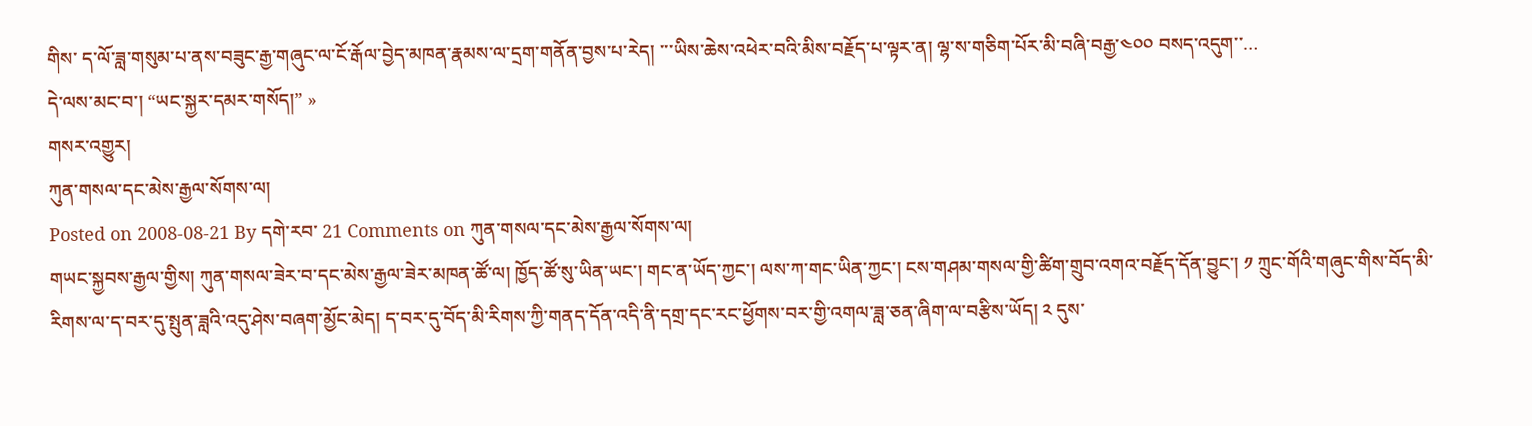གིས་ ད་ལོ་ཟླ་གསུམ་པ་ནས་བཟུང་རྒྱ་གཞུང་ལ་ངོ་རྒོལ་བྱེད་མཁན་རྣམས་ལ་དྲག་གནོན་བྱས་པ་རེད། ་་་ཡིས་ཆེས་འཕེར་བའི་མིས་བརྗོད་པ་ལྟར་ན། ལྷ་ས་གཅིག་པོར་མི་བཞི་བརྒྱ་༤༠༠ བསད་འདུག་་…
དེ་ལས་མང་བ་། “ཡང་སྐྱར་དམར་གསོད།” »
གསར་འགྱུར།
ཀུན་གསལ་དང་མེས་རྒྱལ་སོགས་ལ།
Posted on 2008-08-21 By དགེ་རབ་ 21 Comments on ཀུན་གསལ་དང་མེས་རྒྱལ་སོགས་ལ།
གཡང་སྐྱབས་རྒྱལ་གྱིས། ཀུན་གསལ་ཟེར་བ་དང་མེས་རྒྱལ་ཟེར་མཁན་ཚོ་ལ། ཁྱོད་ཚོ་སུ་ཡིན་ཡང་། གང་ན་ཡོད་ཀྱང་། ལས་ཀ་གང་ཡིན་ཀྱང་། ངས་གཤམ་གསལ་གྱི་ཚིག་གྲུབ་འགའ་བརྗོད་དོན་བྱུང་། ༡ ཀྲུང་གོའི་གཞུང་གིས་བོད་མི་རིགས་ལ་ད་བར་དུ་སྤུན་ཟླའི་འདུ་ཤེས་བཞག་མྱོང་མེད། ད་བར་དུ་བོད་མི་རིགས་ཀྱི་གནད་དོན་འདི་ནི་དགྲ་དང་རང་ཕྱོགས་བར་གྱི་འགལ་ཟླ་ཅན་ཞིག་ལ་བརྩིས་ཡོད། ༢ དུས་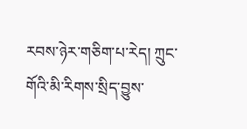རབས་ཉེར་གཅིག་པ་རེད། ཀྲུང་གོའི་མི་རིགས་སྲིད་བྱུས་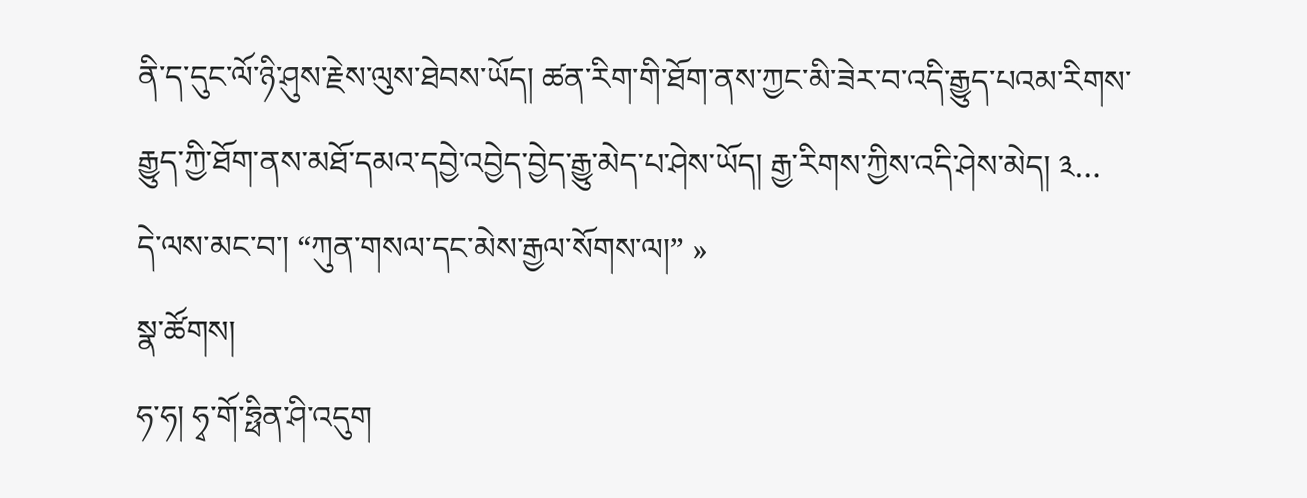ནི་ད་དུང་ལོ་ཉི་ཤུས་རྗེས་ལུས་ཐེབས་ཡོད། ཚན་རིག་གི་ཐོག་ནས་ཀྱང་མི་ཟེར་བ་འདི་རྒྱུད་པའམ་རིགས་རྒྱུད་ཀྱི་ཐོག་ནས་མཐོ་དམའ་དབྱེ་འབྱེད་བྱེད་རྒྱུ་མེད་པ་ཤེས་ཡོད། རྒྱ་རིགས་ཀྱིས་འདི་ཤེས་མེད། ༣…
དེ་ལས་མང་བ་། “ཀུན་གསལ་དང་མེས་རྒྱལ་སོགས་ལ།” »
སྣ་ཚོགས།
ཧ་ཧ། ཧྭ་གོ་ཧྥིན་ཤི་འདུག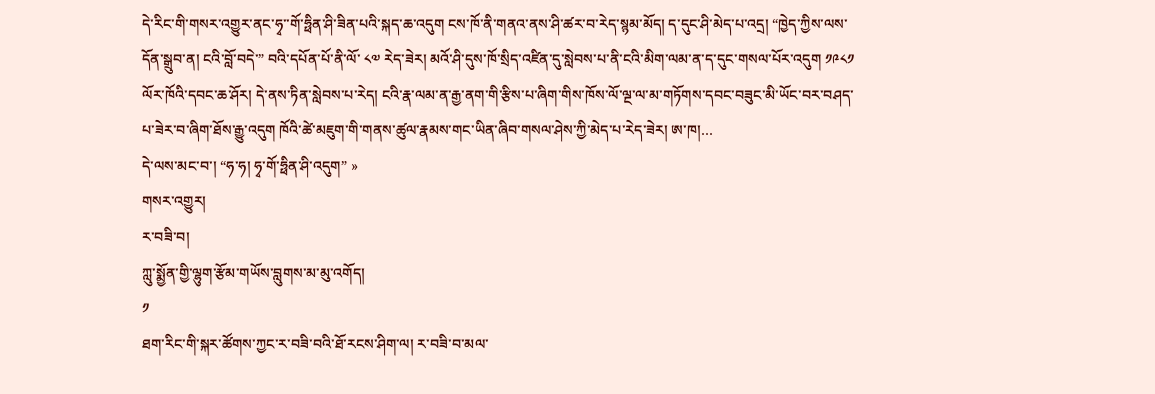དེ་རིང་གི་གསར་འགྱུར་ནང་ཧྭ་་གོ་ཧྥིན་ཤི་ཟིན་པའི་སྐད་ཆ་འདུག ངས་ཁོ་ནི་གནའ་ནས་ཤི་ཚར་བ་རེད་སྙམ་མོད། ད་དུང་ཤི་མེད་པ་འདྲ། “ཁྱེད་ཀྱིས་ལས་དོན་སྒྲུབ་ན། ངའི་བློ་བདེ་” བའི་དཔོན་པོ་ནི་ལོ་ ༨༧ རེད་ཟེར། མའོ་ཤི་དུས་ཁོ་སྲིད་འཛིན་དུ་སླེབས་པ་ནི་ངའི་མིག་ལམ་ན་ད་དུང་གསལ་པོར་འདུག ༡༩༨༡ ལོར་ཁོའི་དབང་ཆ་ཤོར། དེ་ནས་ཏིན་སླེབས་པ་རེད། ངའི་རྣ་ལམ་ན་རྒྱ་ནག་གི་རྩིས་པ་ཞིག་གིས་ཁོས་ལོ་ལྔ་ལ་མ་གཏོགས་དབང་བཟུང་མི་ཡོང་བར་བཤད་པ་ཟེར་བ་ཞིག་ཐོས་རྒྱུ་འདུག ཁོའི་ཚེ་མཇུག་གི་གནས་ཚུལ་རྣམས་གང་ཡིན་ཞིབ་གསལ་ཤེས་ཀྱི་མེད་པ་རེད་ཟེར། ཨ་ཁ།…
དེ་ལས་མང་བ་། “ཧ་ཧ། ཧྭ་གོ་ཧྥིན་ཤི་འདུག” »
གསར་འགྱུར།
ར་བཟི་བ།
ཀླུ་སྨྱོན་གྱི་ལྷུག་རྩོམ་གཡོས་བླུགས་མ་མུ་འགོད།
༡
ཐག་རིང་གི་སྐར་ཚོགས་ཀྱང་ར་བཟི་བའི་ཐོ་རངས་ཤིག་ལ། ར་བཟི་བ་མལ་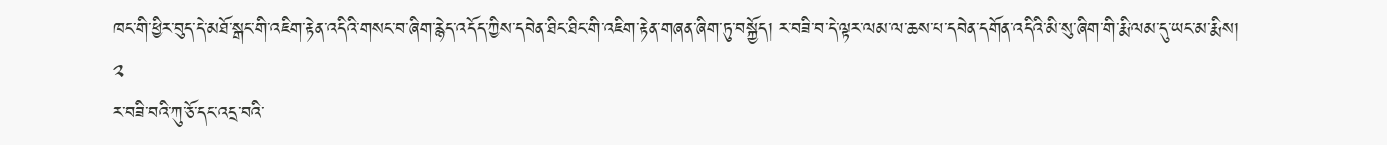ཁང་གི་ཕྱིར་བུད་དེ་མཐོ་སྒང་གི་འཇིག་རྟེན་འདིའི་གསང་བ་ཞིག་རྙེད་འདོད་ཀྱིས་དབེན་ཐིང་ཐིང་གི་འཇིག་རྟེན་གཞན་ཞིག་ཏུ་བསྐྱོད། ར་བཟི་བ་དེ་ལྟར་ལམ་ལ་ཆས་པ་དབེན་དགོན་འདིའི་མི་སུ་ཞིག་གི་རྨི་ལམ་དུ་ཡང་མ་རྨིས།
༢
ར་བཟི་བའི་ཀུ་ཅོ་དང་འདྲ་བའི་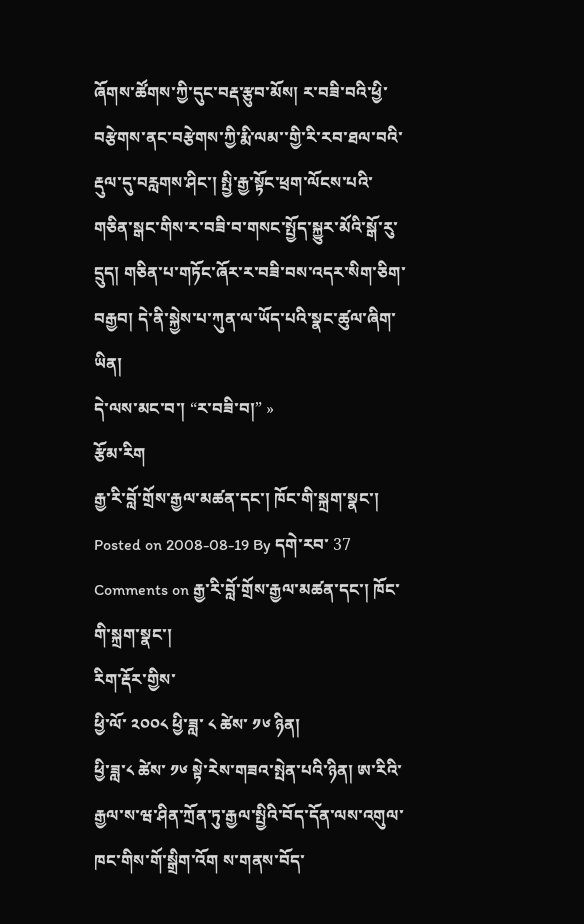ཞོགས་ཚོགས་ཀྱི་དུང་བརྡ་རྩུབ་མོས། ར་བཟི་བའི་ཕྱི་བརྩེགས་ནང་བརྩེགས་ཀྱི་རྨི་ལམ་་གྱི་རི་རབ་ཐལ་བའི་རྡུལ་དུ་བརླགས་ཤིང་། སྤྱི་རྒྱ་སྟོང་ཕྲག་ལོངས་པའི་གཅིན་སྒང་གིས་ར་བཟི་བ་གསང་སྤྱོད་སྐྱུར་མོའི་སྒོ་རུ་དྲུད། གཅིན་པ་གཏོང་ཞོར་ར་བཟི་བས་འདར་སིག་ཅིག་བརྒྱབ། དེ་ནི་སྐྱེས་པ་ཀུན་ལ་ཡོད་པའི་སྣང་ཚུལ་ཞིག་ཡིན།
དེ་ལས་མང་བ་། “ར་བཟི་བ།” »
རྩོམ་རིག
རྒྱ་རི་བློ་གྲོས་རྒྱལ་མཚན་དང་། ཁོང་གི་སྐྲག་སྣང་།
Posted on 2008-08-19 By དགེ་རབ་ 37 Comments on རྒྱ་རི་བློ་གྲོས་རྒྱལ་མཚན་དང་། ཁོང་གི་སྐྲག་སྣང་།
རིག་རྡོར་གྱིས་
ཕྱི་ལོ་ ༢༠༠༨ ཕྱི་ཟླ་ ༨ ཚེས་ ༡༦ ཉིན།
ཕྱི་ཟླ་༨ ཚེས་ ༡༦ སྟེ་རེས་གཟའ་སྤེན་པའི་ཉིན། ཨ་རིའི་རྒྱལ་ས་ཝ་ཤིན་ཀྲོན་ཏུ་རྒྱལ་སྤྱིའི་བོད་དོན་ལས་འགུལ་ཁང་གིས་གོ་སྒྲིག་འོག ས་གནས་བོད་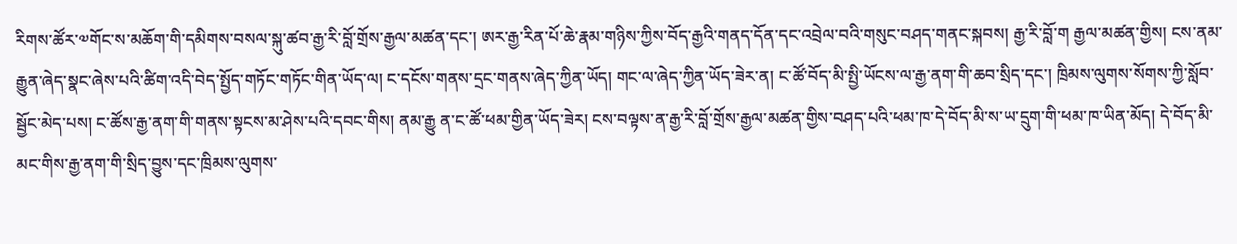རིགས་ཚོར་༧གོང་ས་མཆོག་གི་དམིགས་བསལ་སྐུ་ཚབ་རྒྱ་རི་བློ་གྲོས་རྒྱལ་མཚན་དང་། ཨར་རྒྱ་རིན་པོ་ཆེ་རྣམ་གཉིས་ཀྱིས་བོད་རྒྱའི་གནད་དོན་དང་འབྲེལ་བའི་གསུང་བཤད་གནང་སྐབས། རྒྱ་རི་བློ་ག རྒྱལ་མཚན་གྱིས། ངས་ནམ་རྒྱུན་ཞེད་སྣང་ཞེས་པའི་ཚིག་འདི་བེད་སྤྱོད་གཏོང་གཏོང་གིན་ཡོད་ལ། ང་དངོས་གནས་དྲང་གནས་ཞེད་ཀྱིན་ཡོད། གང་ལ་ཞེད་ཀྱིན་ཡོད་ཟེར་ན། ང་ཚོ་བོད་མི་སྤྱི་ཡོངས་ལ་རྒྱ་ནག་གི་ཆབ་སྲིད་དང་། ཁྲིམས་ལུགས་སོགས་ཀྱི་སློབ་སྦྱོང་མེད་པས། ང་ཚོས་རྒྱ་ནག་གི་གནས་སྟངས་མ་ཤེས་པའི་དབང་གིས། ནམ་རྒྱུ ན་ང་ཚོ་ཕམ་གྱིན་ཡོད་ཟེར། ངས་བལྟས་ན་རྒྱ་རི་བློ་གྲོས་རྒྱལ་མཚན་གྱིས་བཤད་པའི་ཕམ་ཁ་དེ་བོད་མི་ས་ཡ་དྲུག་གི་ཕམ་ཁ་ཡིན་མོད། དེ་བོད་མི་མང་གིས་རྒྱ་ནག་གི་སྲིད་བྱུས་དང་ཁྲིམས་ལུགས་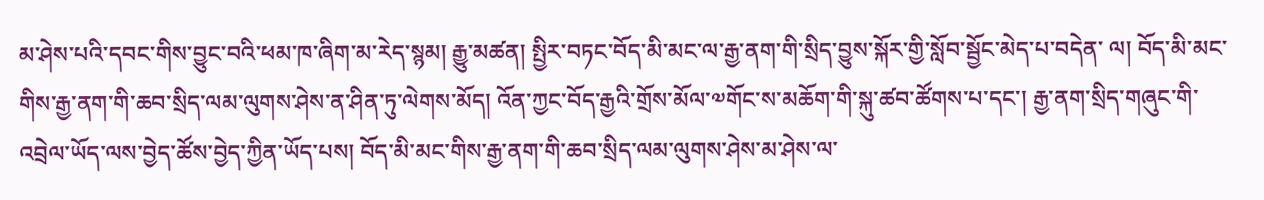མ་ཤེས་པའི་དབང་གིས་བྱུང་བའི་ཕམ་ཁ་ཞིག་མ་རེད་སྙམ། རྒྱུ་མཚན། སྤྱིར་བཏང་བོད་མི་མང་ལ་རྒྱ་ནག་གི་སྲིད་བྱུས་སྐོར་གྱི་སློབ་སྦྱོང་མེད་པ་བདེན་ ལ། བོད་མི་མང་གིས་རྒྱ་ནག་གི་ཆབ་སྲིད་ལམ་ལུགས་ཤེས་ན་ཤིན་ཏུ་ལེགས་མོད། འོན་ཀྱང་བོད་རྒྱའི་གྲོས་མོལ་༧གོང་ས་མཆོག་གི་སྐུ་ཚབ་ཚོགས་པ་དང་། རྒྱ་ནག་སྲིད་གཞུང་གི་འབྲེལ་ཡོད་ལས་བྱེད་ཚོས་བྱེད་ཀྱིན་ཡོད་པས། བོད་མི་མང་གིས་རྒྱ་ནག་གི་ཆབ་སྲིད་ལམ་ལུགས་ཤེས་མ་ཤེས་ལ་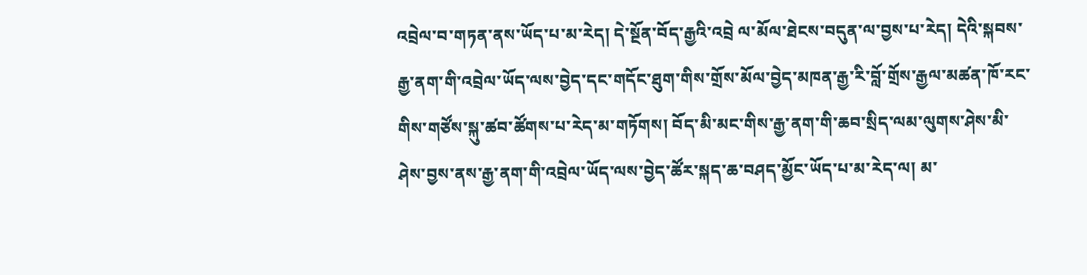འབྲེལ་བ་གཏན་ནས་ཡོད་པ་མ་རེད། དེ་སྔོན་བོད་རྒྱའི་འབྲེ ལ་མོལ་ཐེངས་བདུན་ལ་བྱས་པ་རེད། དེའི་སྐབས་རྒྱ་ནག་གི་འབྲེལ་ཡོད་ལས་བྱེད་དང་གདོང་ཐུག་གིས་གྲོས་མོལ་བྱེད་མཁན་རྒྱ་རི་བློ་གྲོས་རྒྱལ་མཚན་ཁོ་རང་གིས་གཙོས་སྐུ་ཚབ་ཚོགས་པ་རེད་མ་གཏོགས། བོད་མི་མང་གིས་རྒྱ་ནག་གི་ཆབ་སྲིད་ལམ་ལུགས་ཤེས་མི་ཤེས་བྱས་ནས་རྒྱ་ནག་གི་འབྲེལ་ཡོད་ལས་བྱེད་ཚོར་སྐད་ཆ་བཤད་མྱོང་ཡོད་པ་མ་རེད་ལ། མ་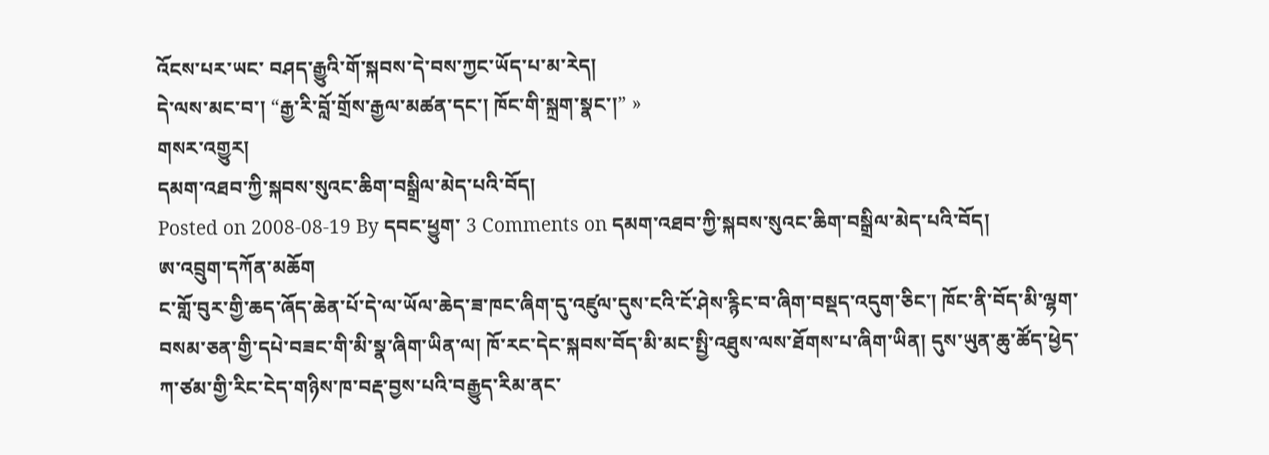འོངས་པར་ཡང་ བཤད་རྒྱུའི་གོ་སྐབས་དེ་བས་ཀྱང་ཡོད་པ་མ་རེད།
དེ་ལས་མང་བ་། “རྒྱ་རི་བློ་གྲོས་རྒྱལ་མཚན་དང་། ཁོང་གི་སྐྲག་སྣང་།” »
གསར་འགྱུར།
དམག་འཐབ་ཀྱི་སྐབས་སུའང་ཆིག་བསྒྲིལ་མེད་པའི་བོད།
Posted on 2008-08-19 By དབང་ཕྱུག་ 3 Comments on དམག་འཐབ་ཀྱི་སྐབས་སུའང་ཆིག་བསྒྲིལ་མེད་པའི་བོད།
ཨ་འབྲུག་དཀོན་མཆོག
ང་གློ་བུར་གྱི་ཆད་ཞོད་ཆེན་པོ་དེ་ལ་ཡོལ་ཆེད་ཟ་ཁང་ཞིག་དུ་འཛུལ་དུས་ངའི་ངོ་ཤེས་རྙིང་བ་ཞིག་བསྡད་འདུག་ཅིང་། ཁོང་ནི་བོད་མི་ལྷག་བསམ་ཅན་གྱི་དཔེ་བཟང་གི་མི་སྣ་ཞིག་ཡིན་ལ། ཁོ་རང་དེང་སྐབས་བོད་མི་མང་སྤྱི་འཐུས་ལས་ཐོགས་པ་ཞིག་ཡིན། དུས་ཡུན་ཆུ་ཚོད་ཕྱེད་ཀ་ཙམ་གྱི་རིང་ངེད་གཉིས་ཁ་བརྡ་བྱས་པའི་བརྒྱུད་རིམ་ནང་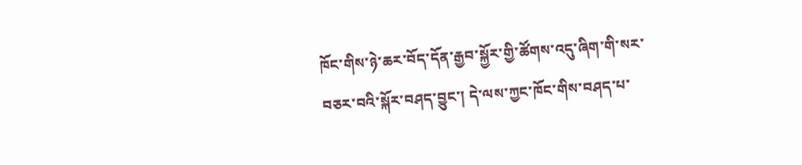ཁོང་གིས་ཉེ་ཆར་བོད་དོན་རྒྱབ་སྐྱོར་གྱི་ཚོགས་འདུ་ཞིག་གི་སར་བཅར་བའི་སྐོར་བཤད་བྱུང་། དེ་ལས་ཀྱང་ཁོང་གིས་བཤད་པ་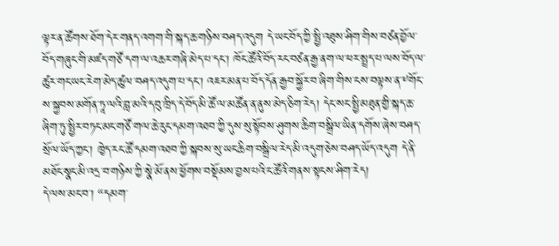ལྟར་ན་ཚོགས་ཐོག་དེར་གནད་འགག་གི་སྐད་ཆ་གཉིས་བཤད་འདུག དེ་ཡང་བོད་ཀྱི་སྤྱི་འཐུས་ཤིག་གིས་བཙན་བྱོལ་བོད་གཞུང་གི་མཛད་གཙོ་དག་ལ་འཆར་གཞི་མེད་པ་དང་། ཁོང་ཚོའི་བོད་རང་བཙན་རྒྱ་ནག་ལ་ཕར་སྤྲད་པ་ལས་བོད་ལ་ཚུར་གང་ཡང་རེག་མེད་ཚུལ་བཤད་འདུག་པ་དང་། འཇར་མན་པ་བོད་དོན་རྒྱབ་སྐྱོར་བ་ཞིག་གིས་ངས་བལྟས་ན་༸གོང་ས་སྐྱབས་མགོན་ཏཱ་ལའི་བླ་མའི་དབུ་ཁྲིད་དེ་བོད་མི་ཚོ་ལ་མཚོན་ན་ནུས་མེད་ཅིག་རེད། དེང་སང་སྤྱི་མཐུན་གྱི་སྐད་ཆ་ཞིག་ཏུ་སྤྱིར་བཏང་མང་གཙོ་གལ་ཆེ་རུང་དམག་འཐབ་ཀྱི་དུས་སུ་སྟོབས་ཤུགས་ཆིག་བསྒྲིལ་ཡིན་དགོས་ཞེས་བཤད་སྲོལ་ཡོད་ཀྱང་། ཁྱེད་རང་ཚོ་དམག་འཐབ་ཀྱི་སྐབས་སུ་ཡང་ཆིག་བསྒྲིལ་རེད་མི་འདུག་ཅེས་བཤད་ཡོད་འདུག དེ་ནི་མཐོང་སྣང་མི་འདྲ་བ་གཉིས་ཀྱི་སྣེ་མོ་ནས་ཕྱོགས་བསྡོམས་བྱས་པའི་ང་ཚོའི་གནས་སྟངས་ཤིག་རེད།
དེ་ལས་མང་བ་། “དམག་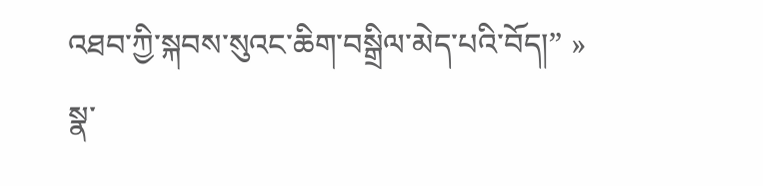འཐབ་ཀྱི་སྐབས་སུའང་ཆིག་བསྒྲིལ་མེད་པའི་བོད།” »
སྣ་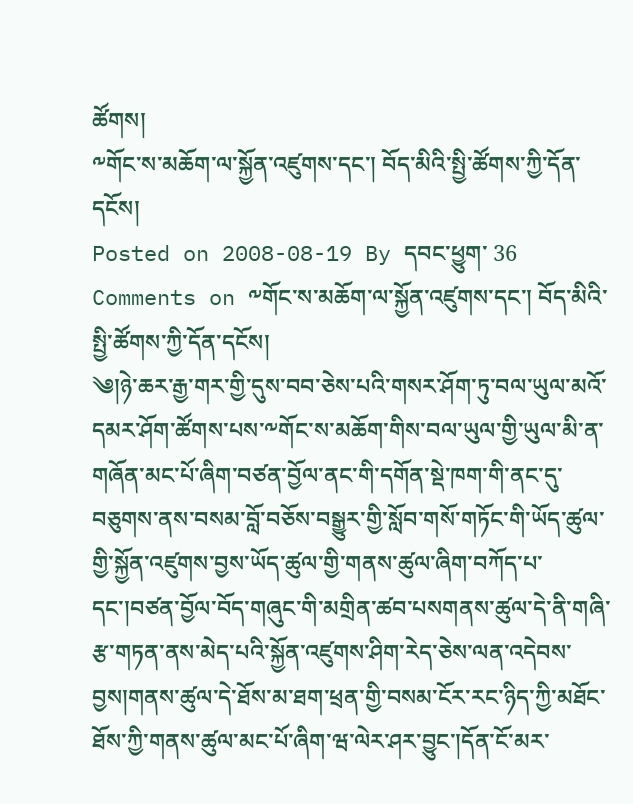ཚོགས།
༸གོང་ས་མཆོག་ལ་སྐྱོན་འཛུགས་དང་། བོད་མིའི་སྤྱི་ཚོགས་ཀྱི་དོན་དངོས།
Posted on 2008-08-19 By དབང་ཕྱུག་ 36 Comments on ༸གོང་ས་མཆོག་ལ་སྐྱོན་འཛུགས་དང་། བོད་མིའི་སྤྱི་ཚོགས་ཀྱི་དོན་དངོས།
༄།ཉེ་ཆར་རྒྱ་གར་གྱི་དུས་བབ་ཅེས་པའི་གསར་ཤོག་ཏུ་བལ་ཡུལ་མའོ་དམར་ཤོག་ཚོགས་པས་༸གོང་ས་མཆོག་གིས་བལ་ཡུལ་གྱི་ཡུལ་མི་ན་གཞོན་མང་པོ་ཞིག་བཙན་བྱོལ་ནང་གི་དགོན་སྡེ་ཁག་གི་ནང་དུ་བཅུགས་ནས་བསམ་བློ་བཅོས་བསྒྱུར་གྱི་སློབ་གསོ་གཏོང་གི་ཡོད་ཚུལ་གྱི་སྐྱོན་འཛུགས་བྱས་ཡོད་ཚུལ་གྱི་གནས་ཚུལ་ཞིག་བཀོད་པ་དང་།བཙན་བྱོལ་བོད་གཞུང་གི་མགྲིན་ཚབ་པསགནས་ཚུལ་དེ་ནི་གཞི་རྩ་གཏན་ནས་མེད་པའི་སྐྱོན་འཛུགས་ཤིག་རེད་ཅེས་ལན་འདེབས་བྱས།གནས་ཚུལ་དེ་ཐོས་མ་ཐག་ཕྲན་གྱི་བསམ་ངོར་རང་ཉིད་ཀྱི་མཐོང་ཐོས་ཀྱི་གནས་ཚུལ་མང་པོ་ཞིག་ཝ་ལེར་ཤར་བྱུང་།དོན་ངོ་མར་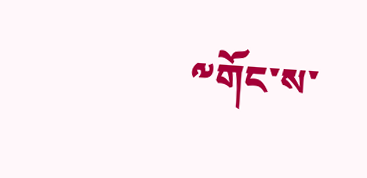༸གོང་ས་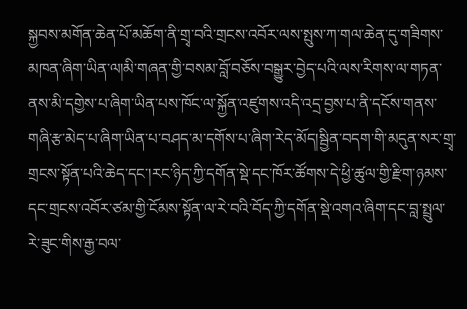སྐྱབས་མགོན་ཆེན་པོ་མཆོག་ནི་གྲྭ་བའི་གྲངས་འབོར་ལས་སྤུས་ཀ་གལ་ཆེན་དུ་གཟིགས་མཁན་ཞིག་ཡིན་ལ།མི་གཞན་གྱི་བསམ་བློ་བཅོས་བསྒྱུར་བྱེད་པའི་ལས་རིགས་ལ་གཏན་ནས་མི་དགྱེས་པ་ཞིག་ཡིན་པས་ཁོང་ལ་སྐྱོན་འཛུགས་འདི་འདྲ་བྱས་པ་ནི་དངོས་གནས་གཞི་རྩ་མེད་པ་ཞིག་ཡིན་པ་བཤད་མ་དགོས་པ་ཞིག་རེད་མོད།སྦྱིན་བདག་གི་མདུན་སར་གྲྭ་གྲངས་སྟོན་པའི་ཆེད་དང་།རང་ཉིད་ཀྱི་དགོན་སྡེ་དང་ཁོར་ཚོགས་དེ་ཕྱི་ཚུལ་གྱི་རྫིག་ཉམས་དང་གྲངས་འབོར་ཙམ་གྱི་ངོམས་སྟོན་ལ་རེ་བའི་བོད་ཀྱི་དགོན་སྡེ་འགའ་ཞིག་དང་བླ་སྤྲུལ་རེ་ཟུང་གིས་རྒྱ་བལ་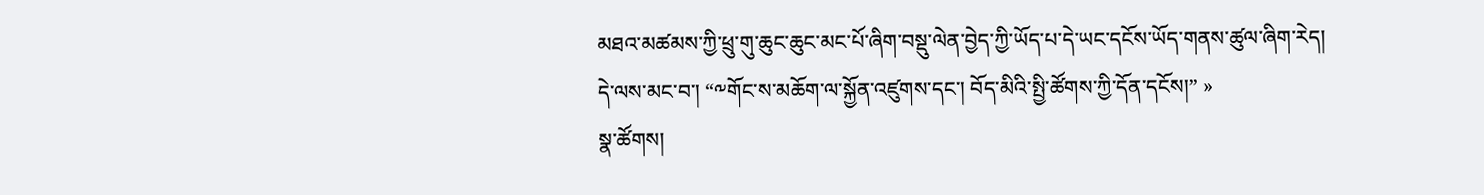མཐའ་མཚམས་ཀྱི་ཕྲུ་གུ་ཆུང་ཆུང་མང་པོ་ཞིག་བསྡུ་ལེན་བྱེད་ཀྱི་ཡོད་པ་དེ་ཡང་དངོས་ཡོད་གནས་ཚུལ་ཞིག་རེད།
དེ་ལས་མང་བ་། “༸གོང་ས་མཆོག་ལ་སྐྱོན་འཛུགས་དང་། བོད་མིའི་སྤྱི་ཚོགས་ཀྱི་དོན་དངོས།” »
སྣ་ཚོགས།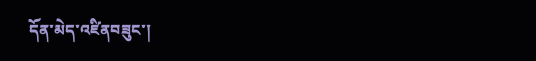དོན་མེད་འཛིནབཟུང་།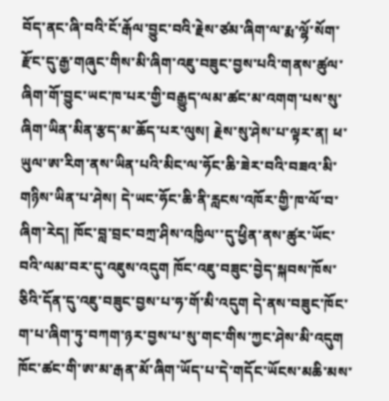བོད་ནང་ཞི་བའི་ངོ་རྒོལ་བྱུང་བའི་རྗེས་ཙམ་ཞིག་ལ་རྨ་ལྷོ་སོག་རྫོང་དུ་རྒྱ་གཞུང་གིས་མི་ཞིག་འཇུ་བཟུང་བྱས་པའི་གནས་ཚུལ་ཞིག་གོ་བྱུང་ཡང་ཁ་པར་གྱི་བརྒྱུད་ལམ་ཚང་མ་འགག་པས་སུ་ཞིག་ཡིན་མིན་རྩད་མ་ཆོད་པར་ལུས། རྗེས་སུ་ཤེས་པ་ལྟར་ན། ཕ་ཡུལ་ཨ་རིག་ནས་ཡིན་པའི་མིང་ལ་ཧོང་ཆི་ཟེར་བའི་བཟའ་མི་གཉིས་ཡིན་པ་ཤེས། དེ་ཡང་ཧོང་ཆི་ནི་རླངས་འཁོར་གྱི་ཁ་ལོ་བ་ཞིག་རེད། ཁོང་བླ་བྲང་བཀྲ་ཤིས་འཁྱིལ་་དུ་ཕྱིན་ནས་ཚུར་ཡོང་བའི་ལམ་བར་དུ་འཇུས་འདུག ཁོང་འཇུ་བཟུང་བྱེད་སྐབས་ཁོས་ཅིའི་དོན་དུ་འཇུ་བཟུང་བྱས་པ་ཧ་གོ་མི་འདུག དེ་ནས་བཟུང་ཁོང་ག་པ་ཞིག་ཏུ་བཀག་ཉར་བྱས་པ་སུ་གང་གིས་ཀྱང་ཤེས་མི་འདུག ཁོང་ཚང་གི་ཨ་མ་རྒན་མོ་ཞིག་ཡོད་པ་དེ་གདོང་ཡོངས་མཆི་མས་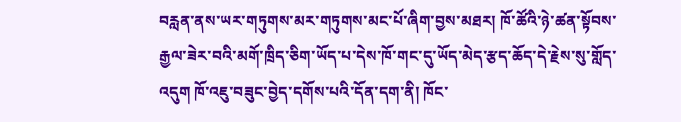བརླན་ནས་ཡར་གཏུགས་མར་གཏུགས་མང་པོ་ཞིག་བྱས་མཐར། ཁོ་ཚོའི་ཉེ་ཚན་སྟོབས་རྒྱལ་ཟེར་བའི་མགོ་ཁྲིད་ཅིག་ཡོད་པ་དེས་ཁོ་གང་དུ་ཡོད་མེད་རྩད་ཆོད་དེ་རྗེས་སུ་གློད་འདུག ཁོ་འཇུ་བཟུང་བྱེད་དགོས་པའི་དོན་དག་ནི། ཁོང་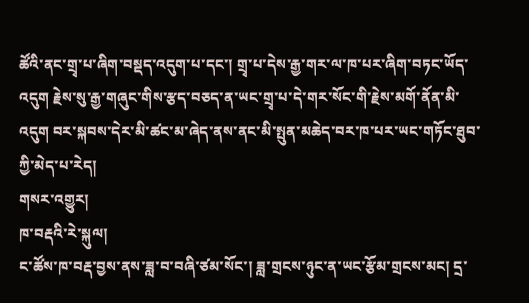ཚོའི་ནང་གྲྭ་པ་ཞིག་བསྡད་འདུག་པ་དང་། གྲྭ་པ་དེས་རྒྱ་གར་ལ་ཁ་པར་ཞིག་བཏང་ཡོད་འདུག རྗེས་སུ་རྒྱ་གཞུང་གིས་རྩད་བཅད་ན་ཡང་གྲྭ་པ་དེ་གར་སོང་གི་རྗེས་མགོ་ནོན་མི་འདུག བར་སྐབས་དེར་མི་ཚང་མ་ཞེད་ནས་ནང་མི་སྤུན་མཆེད་བར་ཁ་པར་ཡང་གཏོང་ཐུབ་ཀྱི་མེད་པ་རེད།
གསར་འགྱུར།
ཁ་བརྡའི་རེ་སྐུལ།
ང་ཚོས་ཁ་བརྡ་བྱས་ནས་ཟླ་བ་བཞི་ཙམ་སོང་། ཟླ་གྲངས་ཉུང་ན་ཡང་རྩོམ་གྲངས་མང། དྲ་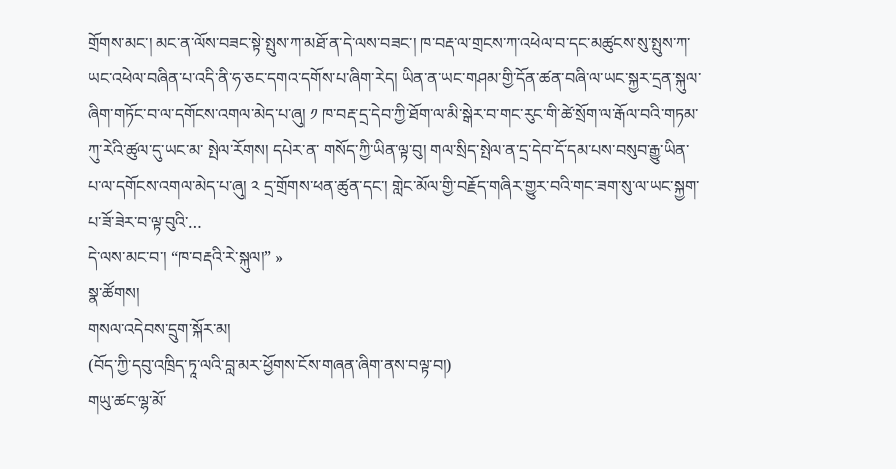གྲོགས་མང་། མང་ན་ལོས་བཟང་སྟེ་སྤུས་ཀ་མཐོ་ན་དེ་ལས་བཟང་། ཁ་བརྡ་ལ་གྲངས་ཀ་འཕེལ་བ་དང་མཚུངས་སུ་སྤུས་ཀ་ཡང་འཕེལ་བཞིན་པ་འདི་ནི་ཧ་ཅང་དགའ་དགོས་པ་ཞིག་རེད། ཡིན་ན་ཡང་གཤམ་གྱི་དོན་ཚན་བཞི་ལ་ཡང་སྐྱར་དྲན་སྐུལ་ཞིག་གཏོང་བ་ལ་དགོངས་འགལ་མེད་པ་ཞུ། ༡ ཁ་བརྡ་དྲ་དེབ་ཀྱི་ཐོག་ལ་མི་སྒེར་བ་གང་རུང་གི་ཚེ་སྲོག་ལ་རྒོལ་བའི་གཏམ་ཀུ་རེའི་ཚུལ་དུ་ཡང་མ་ སྤེལ་རོགས། དཔེར་ན་ གསོད་ཀྱི་ཡིན་ལྟ་བུ། གལ་སྲིད་སྤེལ་ན་དྲ་དེབ་དོ་དམ་པས་བསུབ་རྒྱུ་ཡིན་པ་ལ་དགོངས་འགལ་མེད་པ་ཞུ། ༢ དྲ་གྲོགས་ཕན་ཚུན་དང་། གླེང་མོལ་གྱི་བརྗོད་གཞིར་གྱུར་བའི་གང་ཟག་སུ་ལ་ཡང་སྐྱག་པ་ཟོ་ཟེར་བ་ལྟ་བུའི་…
དེ་ལས་མང་བ་། “ཁ་བརྡའི་རེ་སྐུལ།” »
སྣ་ཚོགས།
གསལ་འདེབས་དྲུག་སྐོར་མ།
(བོད་ཀྱི་དབུ་འཁྲིད་ཏཱ་ལའི་བླ་མར་ཕྱོགས་ངོས་གཞན་ཞིག་ནས་བལྟ་བ།)
གཡུ་ཚང་ལྷ་མོ་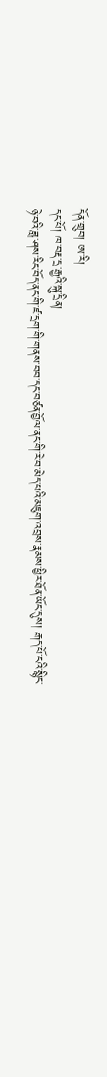དོན་གྲུབ། ཨ་རི།
དང་པོ། ཁ་བརྡ་དྲ་རྒྱའི་སྐུ་དྲིན།
ཉེ་བའི་ཟླ་ཤས་རིང་བོད་ནང་གི་ཛ་དྲག་གི་གནས་བབ་དང་བཙན་བྱོལ་ནང་གི་རེ་བ་མེད་པའི་མཇུག་འབྲས་རྣམས་ཕྱིར་ཐོན་ཡོང་དུས། རྒད་པོ་ངའི་སྙིང་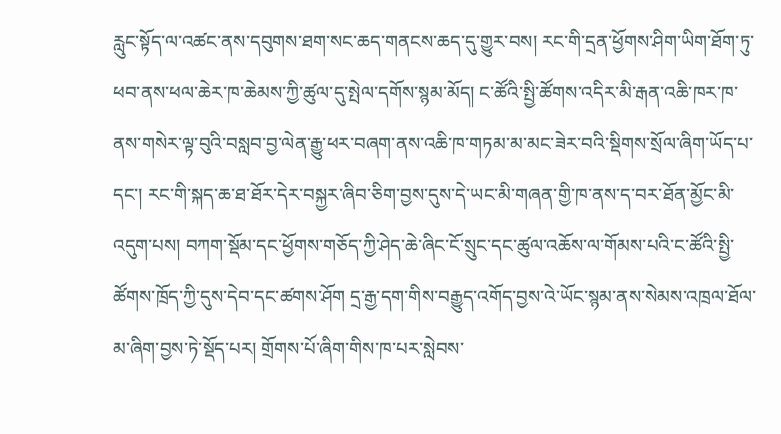རླུང་སྟོད་ལ་འཚང་ནས་དབུགས་ཐག་སང་ཆད་གནངས་ཆད་དུ་གྱུར་བས། རང་གི་དྲན་ཕྱོགས་ཤིག་ཡིག་ཐོག་ཏུ་ཕབ་ནས་ཕལ་ཆེར་ཁ་ཆེམས་ཀྱི་ཚུལ་དུ་སྤེལ་དགོས་སྙམ་མོད། ང་ཚོའི་སྤྱི་ཚོགས་འདིར་མི་རྒན་འཆི་ཁར་ཁ་ནས་གསེར་ལྟ་བུའི་བསླབ་བྱ་ལེན་རྒྱུ་ཕར་བཞག་ནས་འཆི་ཁ་གཏམ་མ་མང་ཟེར་བའི་སྡིགས་སྲོལ་ཞིག་ཡོད་པ་དང་། རང་གི་སྐད་ཆ་ཐ་ཐོར་དེར་བསྐྱར་ཞིབ་ཅིག་བྱས་དུས་དེ་ཡང་མི་གཞན་གྱི་ཁ་ནས་ད་བར་ཐོན་མྱོང་མི་འདུག་པས། བཀག་སྡོམ་དང་ཕྱོགས་གཅོད་ཀྱི་ཤེད་ཆེ་ཞིང་ངོ་སྲུང་དང་ཚུལ་འཆོས་ལ་གོམས་པའི་ང་ཚོའི་སྤྱི་ཚོགས་ཁྲོད་ཀྱི་དུས་དེབ་དང་ཚགས་ཤོག དྲ་རྒྱ་དག་གིས་བརྒྱུད་འགོད་བྱས་འེ་ཡོང་སྙམ་ནས་སེམས་འཁྲལ་ཐོལ་མ་ཞིག་བྱས་ཏེ་སྡོད་པར། གྲོགས་པོ་ཞིག་གིས་ཁ་པར་སླེབས་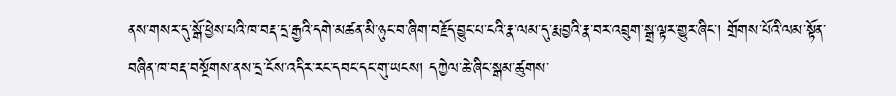ནས་གསར་དུ་སྒོ་ཕྱེས་པའི་ཁ་བརྡ་དྲ་རྒྱའི་དགེ་མཚན་མི་ཉུང་བ་ཞིག་བརྗོད་བྱུང་པ་ངའི་རྣ་ལམ་དུ་རྨ་བྱའི་རྣ་བར་འབྲུག་སྒྲ་ལྟར་གྱུར་ཞིང་། གྲོགས་པོའི་ལམ་སྟོན་བཞིན་ཁ་བརྡ་བསྔོགས་ནས་དྲ་ངོས་འདིར་རང་དབང་དང་གུ་ཡངས། དཀྱེལ་ཆེ་ཞིང་སྒམ་ཚུགས་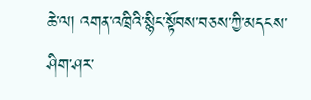ཆེ་ལ། འགན་འཁྲིའི་སྙིང་སྟོབས་བཅས་ཀྱི་མདངས་ཤིག་ཤར་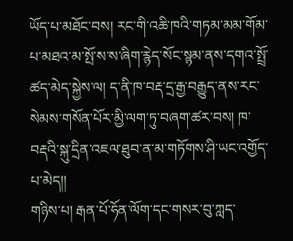ཡོད་པ་མཐོང་བས། རང་གི་འཆི་ཁའི་གཏམ་མམ་གོམ་པ་མཐའ་མ་སྤོ་ས་ས་ཞིག་རྙེད་སོང་སྙམ་ནས་དགའ་སྤྲོ་ཚད་མེད་སྐྱེས་ལ། ད་ནི་ཁ་བརྡ་དྲ་རྒྱ་བརྒྱུད་ནས་རང་སེམས་གསོན་པོར་མྱི་ལག་ཏུ་བཞག་ཚར་བས། ཁ་བརྡའི་སྐུ་དྲིན་འཇལ་ཐུབ་ན་མ་གཏོགས་ཤི་ཡང་འགྱོད་པ་མེད།།
གཉིས་པ། རྒན་པོ་ཧོན་ལོག་དང་གསར་བུ་ཀླད་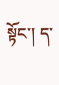སྟོང་། ད་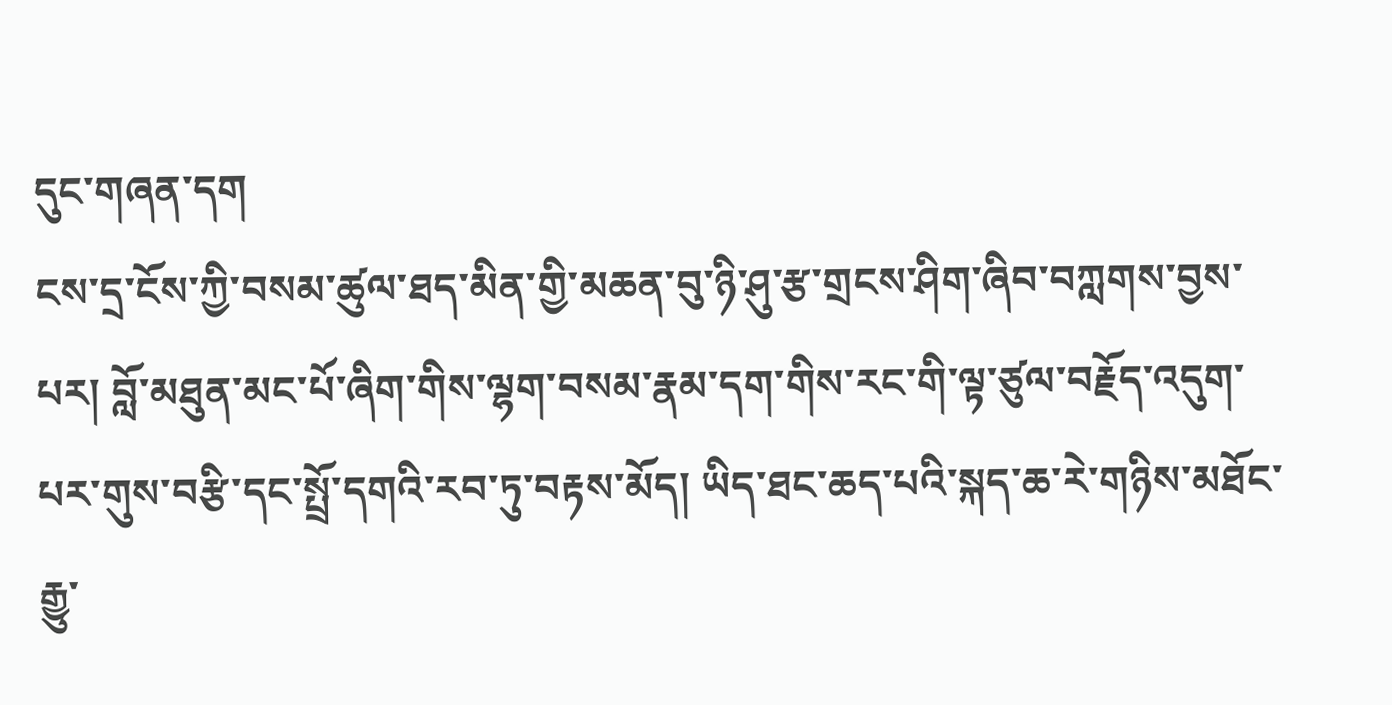དུང་གཞན་དག
ངས་དྲ་ངོས་ཀྱི་བསམ་ཚུལ་ཐད་མིན་གྱི་མཆན་བུ་ཉི་ཤུ་རྩ་གྲངས་ཤིག་ཞིབ་བཀླགས་བྱས་པར། བློ་མཐུན་མང་པོ་ཞིག་གིས་ལྷག་བསམ་རྣམ་དག་གིས་རང་གི་ལྟ་ཙུལ་བརྗོད་འདུག་པར་གུས་བརྩི་དང་སྤྲོ་དགའི་རབ་ཏུ་བརྟས་མོད། ཡིད་ཐང་ཆད་པའི་སྐད་ཆ་རེ་གཉིས་མཐོང་རྒྱུ་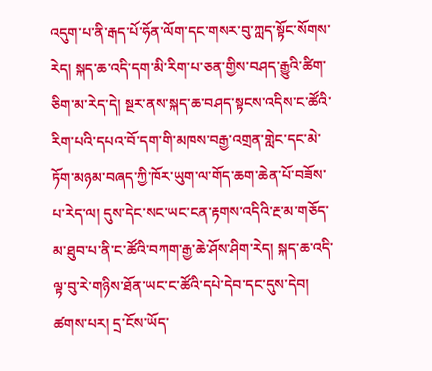འདུག་པ་ནི་རྒད་པོ་ཧོན་ལོག་དང་གསར་བུ་ཀླད་སྟོང་སོགས་རེད། སྐད་ཆ་འདི་དག་མི་རིག་པ་ཅན་གྱིས་བཤད་རྒྱུའི་ཚིག་ཅིག་མ་རེད་དེ། སྔར་ནས་སྐད་ཆ་བཤད་སྟངས་འདིས་ང་ཚོའི་རིག་པའི་དཔའ་བོ་དག་གི་མཁས་བརྒྱ་འགྲན་གླེང་དང་མེ་ཏོག་མཉམ་བཞད་ཀྱི་ཁོར་ཡུག་ལ་གོད་ཆག་ཆེན་པོ་བཟོས་པ་རེད་ལ། དུས་དེང་སང་ཡང་ངན་རྟགས་འདིའི་རྔ་མ་གཅོད་མ་ཐུབ་པ་ནི་ང་ཚོའི་བཀག་རྒྱ་ཆེ་ཤོས་ཤིག་རེད། སྐད་ཆ་འདི་ལྟ་བུ་རེ་གཉིས་ཐོན་ཡང་ང་ཚོའི་དཔེ་དེབ་དང་དུས་དེབ། ཚགས་པར། དྲ་ངོས་ཡོད་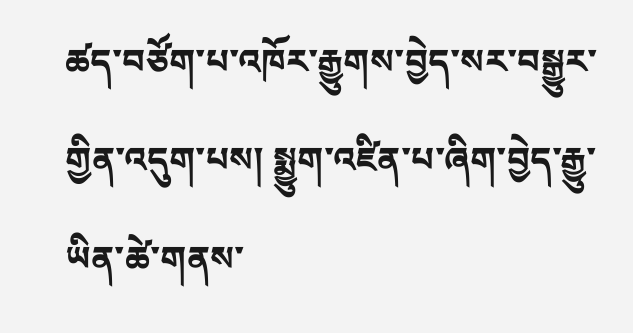ཚད་བཙོག་པ་འཁོར་རྒྱུགས་བྱེད་སར་བསྒྱུར་གྱིན་འདུག་པས། སྨྱུག་འཛིན་པ་ཞིག་བྱེད་རྒྱུ་ཡིན་ཚེ་གནས་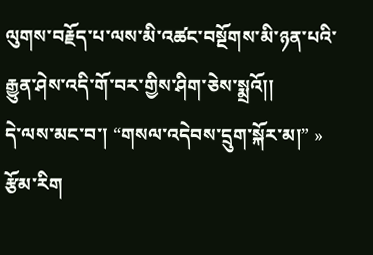ལུགས་བརྗོད་པ་ལས་མི་འཚང་བསྔོགས་མི་ཉན་པའི་རྒྱུན་ཤེས་འདི་གོ་བར་གྱིས་ཤིག་ཅེས་སྨྲའོ།།
དེ་ལས་མང་བ་། “གསལ་འདེབས་དྲུག་སྐོར་མ།” »
རྩོམ་རིག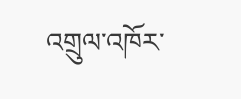འགྲུལ་འཁོར་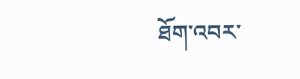ཐོག་འབར་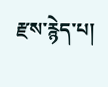རྫས་རྙེད་པ།